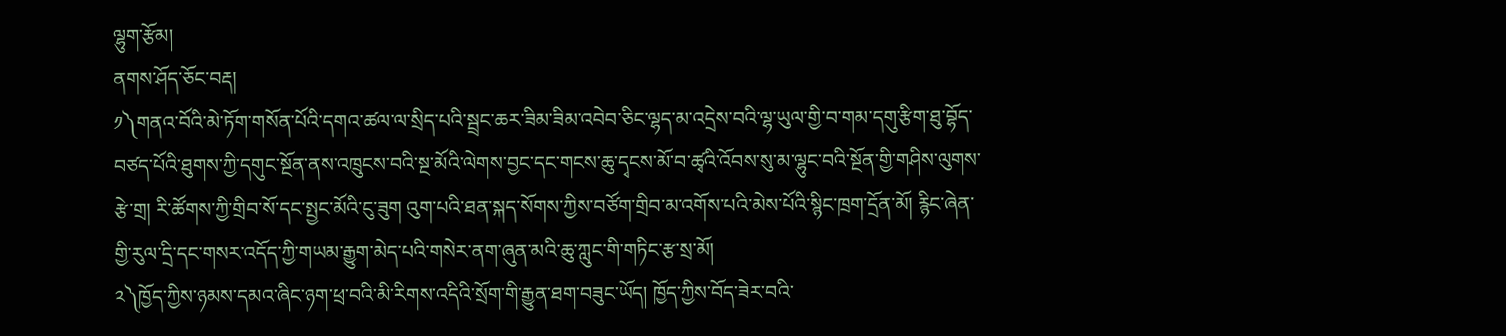ལྷུག་རྩོམ།
ནགས་ཤོད་ཅོང་བརྡ།
༡༽གནའ་བོའི་མེ་ཏོག་གསོན་པོའི་དགའ་ཚལ་ལ་སྲིད་པའི་སྦྲང་ཆར་ཟིམ་ཟིམ་འབེབ་ཅིང་ལྷད་མ་འདྲེས་བའི་ལྷ་ཡུལ་གྱི་བ་གམ་དགུ་རྩིག་ཐུ་བྷོད་བཙད་པོའི་ཐུགས་ཀྱི་དགུང་སྔོན་ནས་འཁྲུངས་བའི་སྔ་མོའི་ལེགས་བྱང་དང་གངས་ཆུ་དྭངས་མོ་བ་ཚྭའི་འོབས་སུ་མ་ལྷུང་བའི་སྔོན་གྱི་གཤིས་ལུགས་རྩེ་གྲ། རི་ཚོགས་ཀྱི་གྲིབ་སོ་དང་སྤྱང་མོའི་ངུ་ཟུག འུག་པའི་ཐན་སྐད་སོགས་ཀྱིས་བཙོག་གྲིབ་མ་འགོས་པའི་མེས་པོའི་སྙིང་ཁྲག་དྲོན་མོ། རྙིང་ཞེན་གྱི་རུལ་དྲི་དང་གསར་འདོད་ཀྱི་གཡམ་རྒྱུག་མེད་པའི་གསེར་ནག་ཞུན་མའི་ཆུ་ཀླུང་གི་གཏིང་རྩ་སྲ་མོ།
༢༽ཁྱོད་ཀྱིས་ཉམས་དམའ་ཞིང་ཉག་ཕྲ་བའི་མི་རིགས་འདིའི་སྲོག་གི་རྒྱུན་ཐག་བཟུང་ཡོད། ཁྱོད་ཀྱིས་བོད་ཟེར་བའི་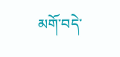མགོ་བདེ་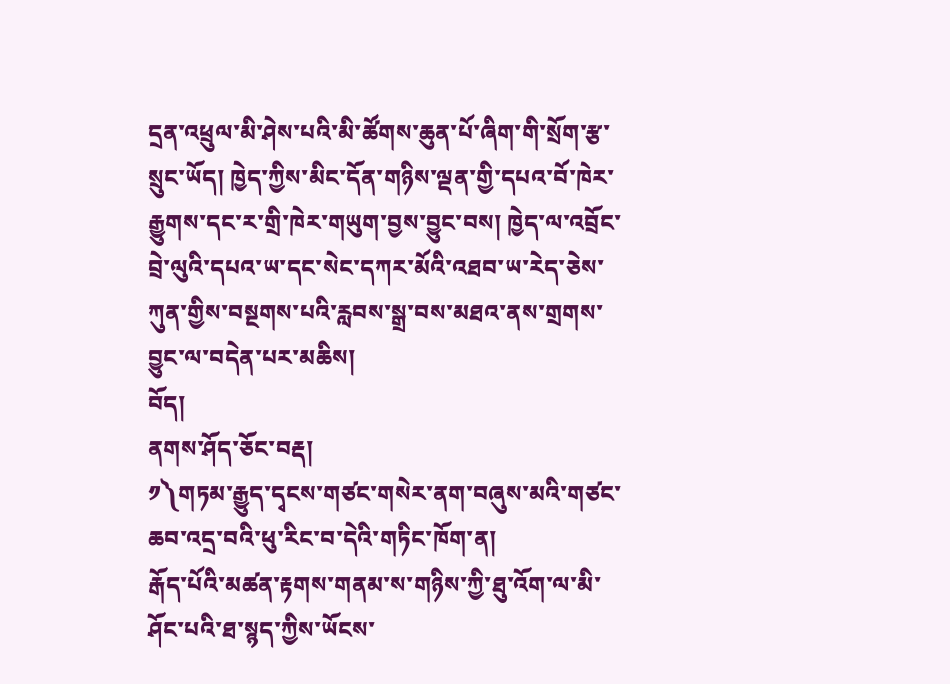དྲན་འཕྲུལ་མི་ཤེས་པའི་མི་ཚོགས་ཆུན་པོ་ཞིག་གི་སྲོག་རྩ་སྲུང་ཡོད། ཁྱེད་ཀྱིས་མིང་དོན་གཉིས་ལྡན་གྱི་དཔའ་བོ་ཁེར་རྒྱུགས་དང་ར་གྲི་ཁེར་གཡུག་བྱས་བྱུང་བས། ཁྱེད་ལ་འབྲོང་བྲེ་ལུའི་དཔའ་ཡ་དང་སེང་དཀར་མོའི་འཐབ་ཡ་རེད་ཅེས་ཀུན་གྱིས་བསྔགས་པའི་རླབས་སྒྲ་བས་མཐའ་ནས་གྲགས་བྱུང་ལ་བདེན་པར་མཆིས།
བོད།
ནགས་ཤོད་ཅོང་བརྡ།
༡༽གཏམ་རྒྱུད་དྭངས་གཙང་གསེར་ནག་བཞུས་མའི་གཙང་ཆབ་འདྲ་བའི་ཕུ་རིང་བ་དེའི་གཏིང་ཁོག་ན།
རྒོད་པོའི་མཚན་རྟགས་གནམ་ས་གཉིས་ཀྱི་ཐུ་འོག་ལ་མི་ཤོང་པའི་ཐ་སྙད་ཀྱིས་ཡོངས་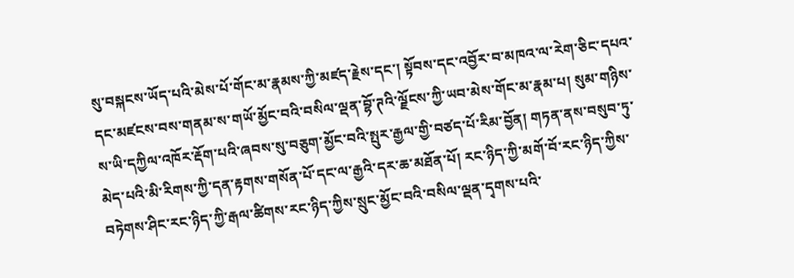སུ་བསྐངས་ཡོད་པའི་མེས་པོ་གོང་མ་རྣམས་ཀྱི་མཛད་རྗེས་དང་། སྟོབས་དང་འབྱོར་བ་མཁའ་ལ་རེག་ཅིང་དཔའ་དང་མཛངས་བས་གནམ་ས་གཡོ་མྱོང་བའི་བསིལ་ལྡན་བྷོ་ཊའི་ལྗོངས་ཀྱི་ཡབ་མེས་གོང་མ་རྣམ་པ། སུམ་གཉིས་ས་ཡི་དཀྱིལ་འཁོར་རྡོག་པའི་ཞབས་སུ་བཅུག་མྱོང་བའི་སྤུར་རྒྱལ་གྱི་བཙད་པོ་རིམ་བྱོན། གཏན་ནས་བསུབ་ཏུ་མེད་པའི་མི་རིགས་ཀྱི་དན་རྟགས་གསོན་པོ་དང་ལ་རྒྱའི་དར་ཆ་མཐོན་པོ། རང་ཉིད་ཀྱི་མགོ་བོ་རང་ཉིད་ཀྱིས་བཏེགས་ཤིང་རང་ཉིད་ཀྱི་རྒལ་ཚིགས་རང་ཉིད་ཀྱིས་སྲུང་མྱོང་བའི་བསིལ་ལྡན་དྭགས་པའི་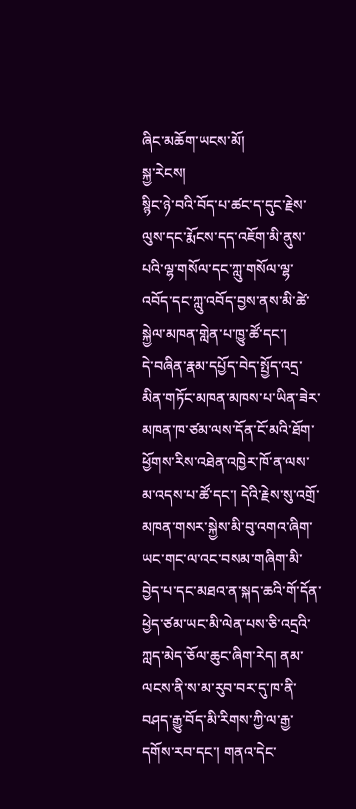ཞིང་མཆོག་ཡངས་མོ།
སྐྱ་རེངས།
སྙིང་ཉེ་བའི་བོད་པ་ཚང་ད་དུང་རྗེས་ལུས་དང་རྨོངས་དད་འཇོག་མི་ནུས་པའི་ལྷ་གསོལ་དང་ཀླུ་གསོལ་ལྷ་འབོད་དང་ཀླུ་འབོད་བྱས་ནས་མི་ཚེ་སྐྱེལ་མཁན་གླེན་པ་ཁྱུ་ཚོ་དང་།
དེ་བཞིན་རྣམ་དཔྱོད་བེད་སྤྱོད་འདྲ་མིན་གཏོང་མཁན་མཁས་པ་ཡིན་ཟེར་མཁན་ཁ་ཙམ་ལས་དོན་ངོ་མའི་ཐོག་ཕྱོགས་རིས་འཐེན་འཁྱེར་ཁོ་ན་ལས་མ་འདས་པ་ཚོ་དང་། དེའི་རྗེས་སུ་འགྲོ་མཁན་གསར་སྐྱེས་མི་བུ་འགའ་ཞིག་ཡང་གང་ལ་འང་བསམ་གཞིག་མི་བྱེད་པ་དང་མཐའ་ན་སྐད་ཆའི་གོ་དོན་ཕྱེད་ཙམ་ཡང་མི་ལེན་པས་ཅི་འདྲའི་ཀླད་མེད་ཅོལ་ཆུང་ཞིག་རེད། ནམ་ལངས་ནི་ས་མ་རུབ་བར་དུ་ཁ་ནི་བཤད་རྒྱུ་བོད་མི་རིགས་ཀྱི་ལ་རྒྱ་དགོས་རབ་དང་། གནའ་དེང་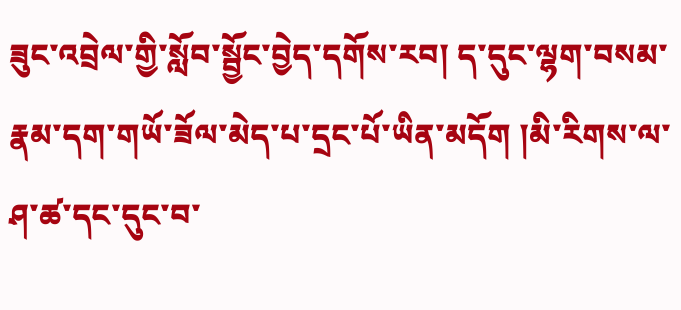ཟུང་འབྲེལ་གྱི་སློབ་སྦྱོང་བྱེད་དགོས་རབ། ད་དུང་ལྷག་བསམ་རྣམ་དག་གཡོ་ཟོལ་མེད་པ་དྲང་པོ་ཡིན་མདོག །མི་རིགས་ལ་ཤ་ཚ་དང་དུང་བ་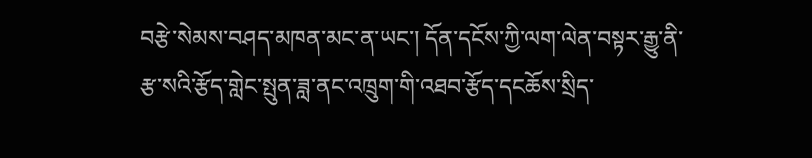བརྩེ་སེམས་བཤད་མཁན་མང་ན་ཡང་། དོན་དངོས་ཀྱི་ལག་ལེན་བསྟར་རྒྱུ་ནི་རྩ་སའི་རྩོད་གླེང་སྤུན་ཟླ་ནང་འཁྲུག་གི་འཐབ་རྩོད་དངཆོས་སྲིད་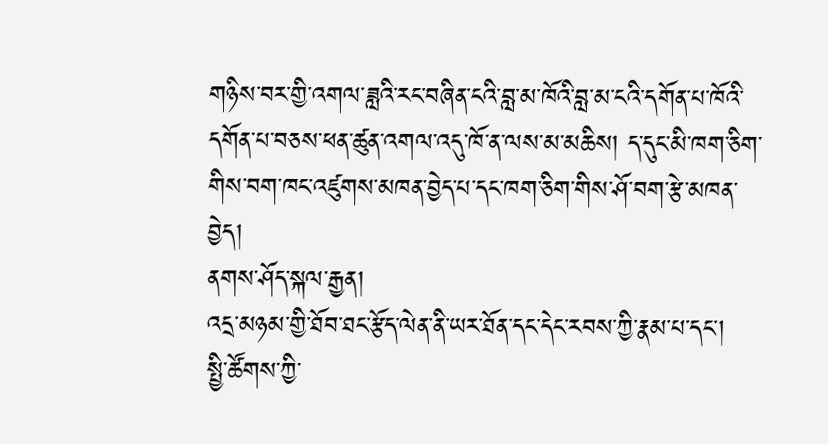གཉིས་བར་གྱི་འགལ་ཟླའི་རང་བཞིན་ངའི་བླ་མ་ཁོའི་བླ་མ་ངའི་དགོན་པ་ཁོའི་དགོན་པ་བཅས་ཕན་ཚུན་འགལ་འདུ་ཁོ་ན་ལས་མ་མཆིས། ད་དུང་མི་ཁག་ཅིག་གིས་བག་ཁང་འཛུགས་མཁན་བྱེད་པ་དང་ཁག་ཅིག་གིས་ཤོ་བག་རྩེ་མཁན་བྱེད།
ནགས་ཤོད་སྐལ་རྒྱན།
འདྲ་མཉམ་གྱི་ཐོབ་ཐང་རྩོད་ལེན་ནི་ཡར་ཐོན་དང་དེང་རབས་ཀྱི་རྣམ་པ་དང་།
སྤྱི་ཚོགས་ཀྱི་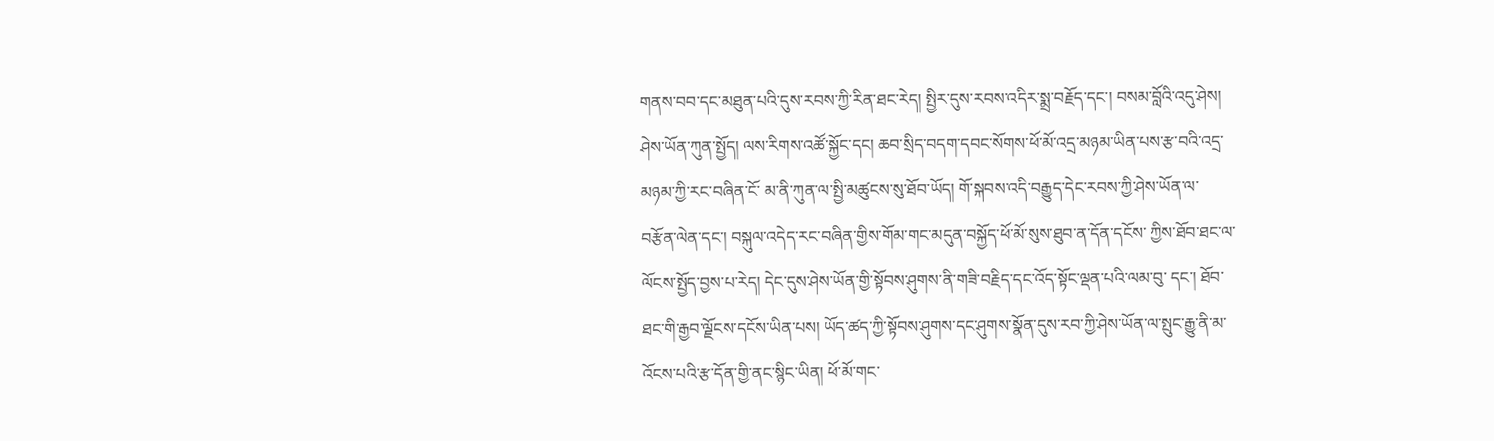གནས་བབ་དང་མཐུན་པའི་དུས་རབས་ཀྱི་རིན་ཐང་རེད། སྤྱིར་དུས་རབས་འདིར་སྨྲ་བརྗོད་དང་། བསམ་བློའི་འདུ་ཤེས། ཤེས་ཡོན་ཀུན་སྤྱོད། ལས་རིགས་འཚོ་སྐྱོང་དང། ཆབ་སྲིད་བདག་དབང་སོགས་ཕོ་མོ་འདྲ་མཉམ་ཡིན་པས་རྩ་བའི་འདྲ་མཉམ་ཀྱི་རང་བཞིན་ངོ་ མ་ནི་ཀུན་ལ་སྤྱི་མཚུངས་སུ་ཐོབ་ཡོད། གོ་སྐབས་འདི་བརྒྱུད་དེང་རབས་ཀྱི་ཤེས་ཡོན་ལ་བརྩོན་ལེན་དང་། བསྐུལ་འདེད་རང་བཞིན་གྱིས་གོམ་གང་མདུན་བསྐྱོད་ཕོ་མོ་སུས་ཐུབ་ན་དོན་དངོས་ ཀྱིས་ཐོབ་ཐང་ལ་ལོངས་སྤྱོད་བྱས་པ་རེད། དེང་དུས་ཤེས་ཡོན་གྱི་སྟོབས་ཤུགས་ནི་གཟི་བརྗིད་དང་འོད་སྟོང་ལྡན་པའི་ལམ་བུ་ དང་། ཐོབ་ཐང་གི་རྒྱབ་ལྗོངས་དངོས་ཡིན་པས། ཡོད་ཚད་ཀྱི་སྟོབས་ཤུགས་དང་ཤུགས་སྣོན་དུས་རབ་ཀྱི་ཤེས་ཡོན་ལ་སྤུང་རྒྱུ་ནི་མ་ འོངས་པའི་རྩ་དོན་གྱི་ནང་སྙིང་ཡིན། ཕོ་མོ་གང་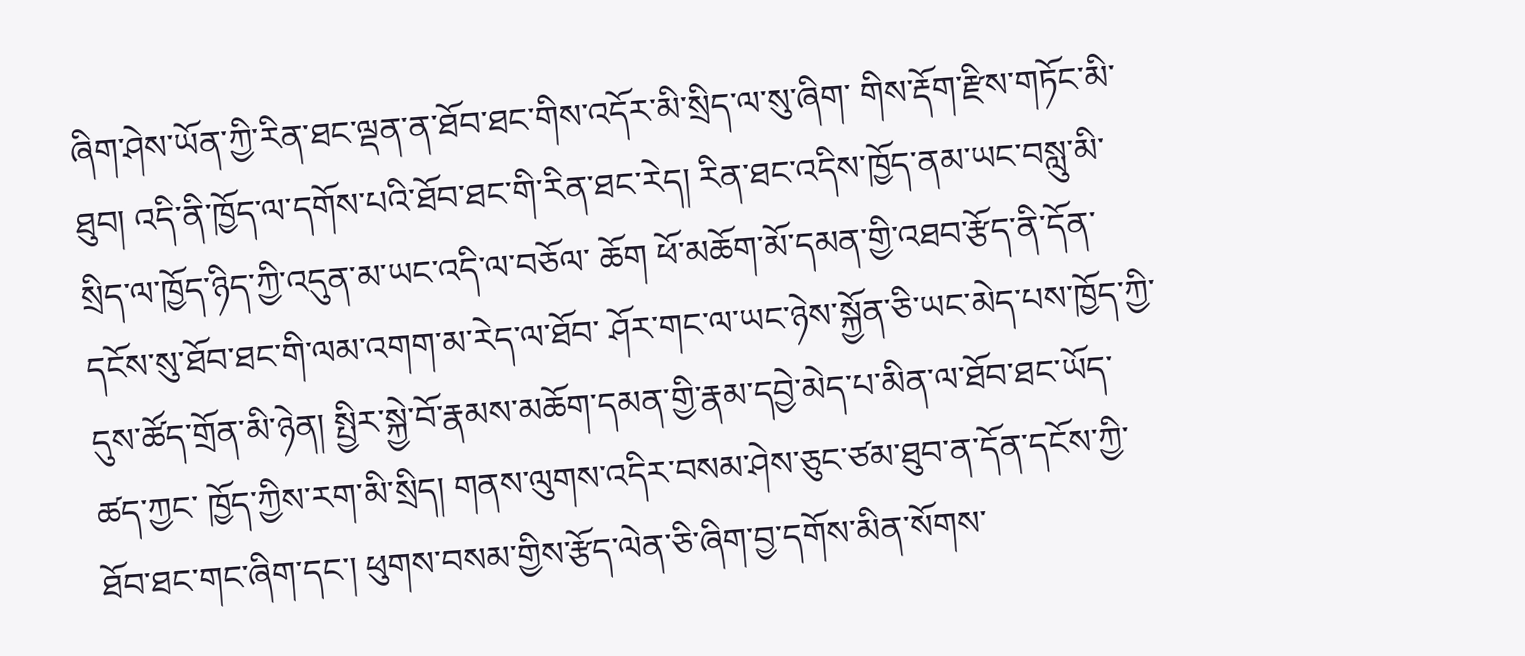ཞིག་ཤེས་ཡོན་ཀྱི་རིན་ཐང་ལྡན་ན་ཐོབ་ཐང་གིས་འདོར་མི་སྲིད་ལ་སུ་ཞིག་ གིས་རྡོག་རྫིས་གཏོང་མི་ཐུབ། འདི་ནི་ཁྱོད་ལ་དགོས་པའི་ཐོབ་ཐང་གི་རིན་ཐང་རེད། རིན་ཐང་འདིས་ཁྱོད་ནམ་ཡང་བསླུ་མི་སྲིད་ལ་ཁྱོད་ཉིད་ཀྱི་འདུན་མ་ཡང་འདི་ལ་བཅོལ་ ཆོག ཕོ་མཆོག་མོ་དམན་གྱི་འཐབ་རྩོད་ནི་དོན་དངོས་སུ་ཐོབ་ཐང་གི་ལམ་འགག་མ་རེད་ལ་ཐོབ་ ཤོར་གང་ལ་ཡང་ཉེས་སྐྱོན་ཅི་ཡང་མེད་པས་ཁྱོད་ཀྱི་དུས་ཚོད་གྲོན་མི་ཉེན། སྤྱིར་སྐྱེ་བོ་རྣམས་མཆོག་དམན་གྱི་རྣམ་དབྱེ་མེད་པ་མིན་ལ་ཐོབ་ཐང་ཡོད་ཚད་ཀྱང་ ཁྱོད་ཀྱིས་རག་མི་སྲིད། གནས་ལུགས་འདིར་བསམ་ཤེས་ཅུང་ཙམ་ཐུབ་ན་དོན་དངོས་ཀྱི་ཐོབ་ཐང་གང་ཞིག་དང་། ཕུགས་བསམ་གྱིས་རྩོད་ལེན་ཅི་ཞིག་བྱ་དགོས་མིན་སོགས་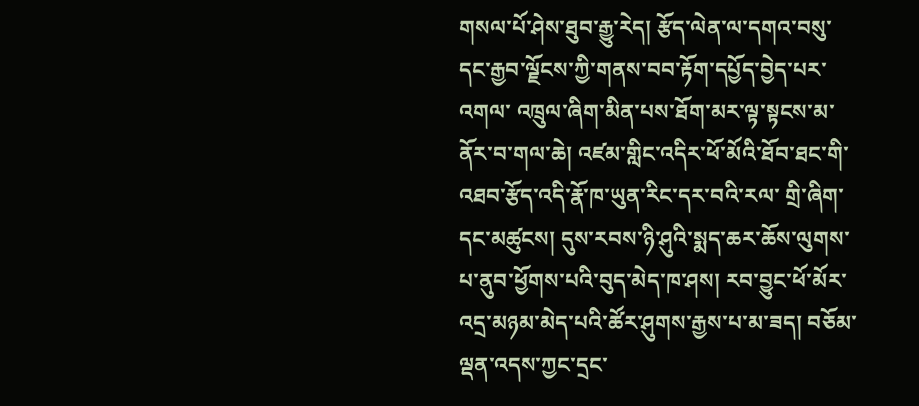གསལ་པོ་ཤེས་ཐུབ་རྒྱུ་རེད། རྩོད་ལེན་ལ་དགའ་བསུ་དང་རྒྱབ་ལྗོངས་ཀྱི་གནས་བབ་རྟོག་དཔྱོད་བྱེད་པར་འགལ་ འཁྲུལ་ཞིག་མིན་པས་ཐོག་མར་ལྟ་སྟངས་མ་ནོར་བ་གལ་ཆེ། འཛམ་གླིང་འདིར་ཕོ་མོའི་ཐོབ་ཐང་གི་འཐབ་རྩོད་འདི་རྣོ་ཁ་ཡུན་རིང་དར་བའི་རལ་ གྲི་ཞིག་དང་མཚུངས། དུས་རབས་ཉི་ཤུའི་སྨད་ཆར་ཆོས་ལུགས་པ་ནུབ་ཕྱོགས་པའི་བུད་མེད་ཁ་ཤས། རབ་བྱུང་ཕོ་མོར་འདྲ་མཉམ་མེད་པའི་ཚོར་ཤུགས་རྒྱས་པ་མ་ཟད། བཅོམ་ལྡན་འདས་ཀྱང་དྲང་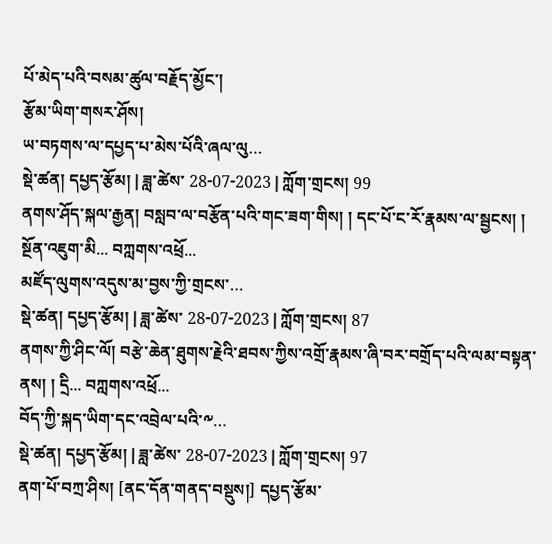པོ་མེད་པའི་བསམ་ཚུལ་བརྗོད་མྱོང་།
རྩོམ་ཡིག་གསར་ཤོས།
ཡ་བཏགས་ལ་དཔྱད་པ་མེས་པོའི་ཞལ་ལུ…
སྡེ་ཚན། དཔྱད་རྩོམ། | ཟླ་ཚེས་ 28-07-2023 | ཀློག་གྲངས། 99
ནགས་ཤོད་སྐལ་རྒྱན། བསླབ་ལ་བརྩོན་པའི་གང་ཟག་གིས། ། དང་པོ་ང་རོ་རྣམས་ལ་སྦྱངས། ། སྔོན་འཇུག་མི... བཀླགས་འཕྲོ...
མཛོད་ལུགས་འདུས་མ་བྱས་ཀྱི་གྲངས་…
སྡེ་ཚན། དཔྱད་རྩོམ། | ཟླ་ཚེས་ 28-07-2023 | ཀློག་གྲངས། 87
ནགས་ཀྱི་ཤིང་ལོ། བརྩེ་ཆེན་ཐུགས་རྗེའི་ཐབས་ཀྱིས་འགྲོ་རྣམས་ཞི་བར་བགྲོད་པའི་ལམ་བསྟན་ནས། ། དྲི... བཀླགས་འཕྲོ...
བོད་ཀྱི་སྐད་ཡིག་དང་འབྲེལ་པའི་༸…
སྡེ་ཚན། དཔྱད་རྩོམ། | ཟླ་ཚེས་ 28-07-2023 | ཀློག་གྲངས། 97
ནག་པོ་བཀྲ་ཤིས། [ནང་དོན་གནད་བསྡུས།] དཔྱད་རྩོམ་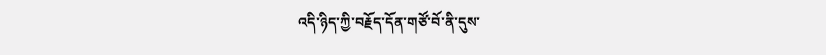འདི་ཉིད་ཀྱི་བརྗོད་དོན་གཙོ་བོ་ནི་དུས་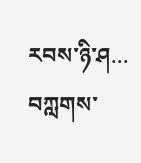རབས་ཉི་ཤ... བཀླགས་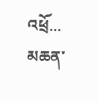འཕྲོ...
མཆན་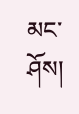མང་ཤོས།